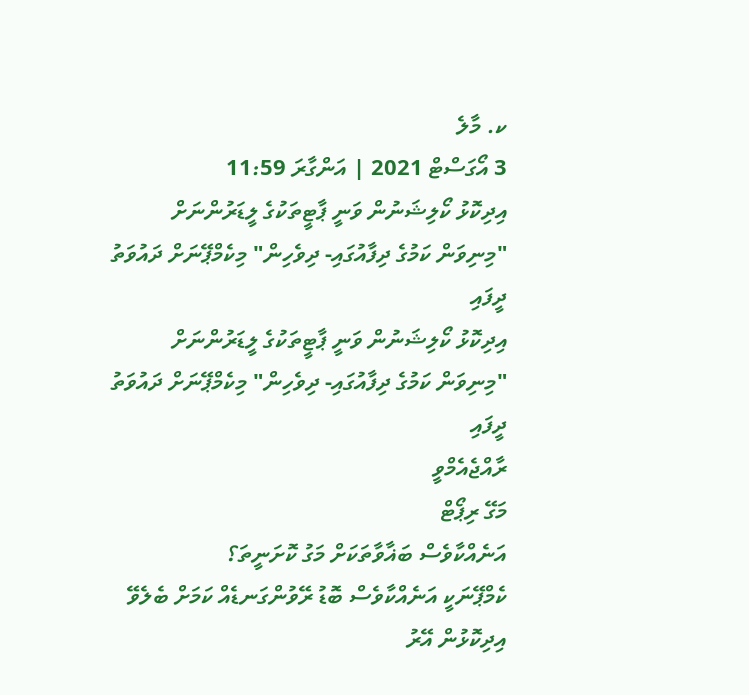ކ. މާލެ
3 އޯގަސްޓް 2021 | އަންގާރަ 11:59
އިދިކޮޅު ކޯލިޝަނުން ވަނީ ޕާޓީތަކުގެ ލީޑަރުންނަށް "މިނިވަން ކަމުގެ ދިފާއުގައި- ދިވެހިން" މިކެމްޕޭނަށް ދައުވަތު ދީފައި
އިދިކޮޅު ކޯލިޝަނުން ވަނީ ޕާޓީތަކުގެ ލީޑަރުންނަށް "މިނިވަން ކަމުގެ ދިފާއުގައި- ދިވެހިން" މިކެމްޕޭނަށް ދައުވަތު ދީފައި
ރާއްޖެއެމްވީ
މަގޭ ރިޕޯޓް
އަނެއްކާވެސް ބަޣާވާތަކަށް މަގު ކޮށަނީތަ؟
ކެމްޕޭނަކީ އަނެއްކާވެސް ބޮޑު ރޭވުންގަނޑެއް ކަމަށް ބެލެވޭ
އިދިކޮޅުން އޭރު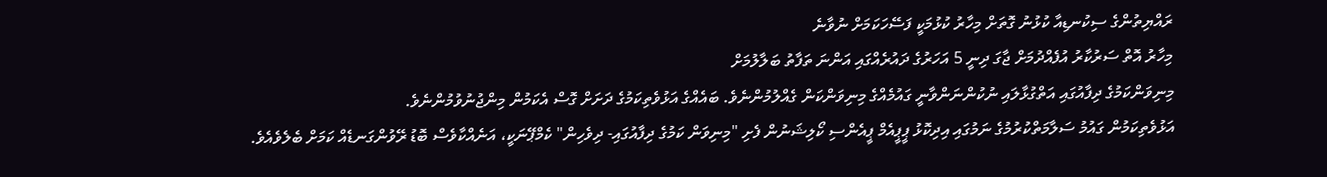ރައްޔިތުންގެ ސިކުނޑިއާ ކުޅުނު ގޮތަށް މިހާރު ކުޅުމަކީ ފަސޭހަކަމަށް ނުވާނެ
މިހާރު އޮތް ސަރުކާރު އުފެއްދުމަށް ޖާގަ ދިނީ 5 އަހަރުގެ ދައުރެއްގައި އަންނަ ތަފާތު ބަލާލުމަށް
މިނިވަންކަމުގެ ދިފާއުގައި އަތްގުޅާލައި ނުކުންނަންވާނީ ގައުމެއްގެ މިނިވަންކަން ގެއްލުމުންނެވެ. ބައެއްގެ އަޅުވެތިކަމުގެ ދަށަށް ގޮސް އެކަމުން މިންޖުނުވުމުންނެވެ.
އަޅުވެތިކަމުން ގައުމު ސަލާމަތްކުރުމުގެ ނަމުގައި އިދިކޮޅު ޕީޕީއެމް ޕީއެންސި ކޯލިޝަނުން ފެށި "މިނިވަން ކަމުގެ ދިފާއުގައި- ދިވެހިން" ކެމްޕޭނަކީ، އަނެއްކާވެސް ބޮޑު ރޭވުންގަނޑެއް ކަމަށް ބެލެވެއެވެ.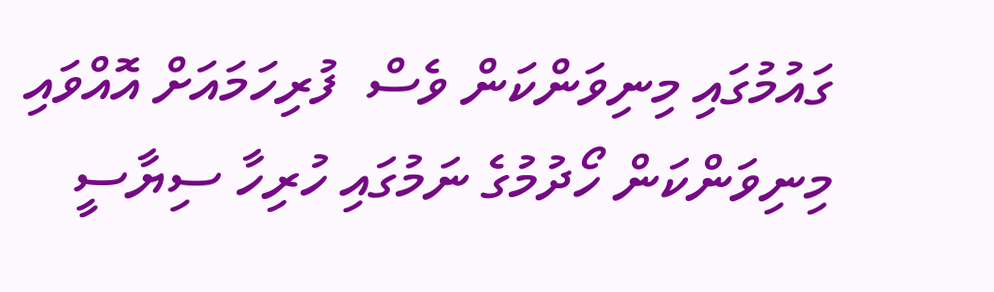ގައުމުގައި މިނިވަންކަން ވެސް  ފުރިހަމައަށް އޮއްވައި މިނިވަންކަން ހޯދުމުގެ ނަމުގައި ހުރިހާ ސިޔާސީ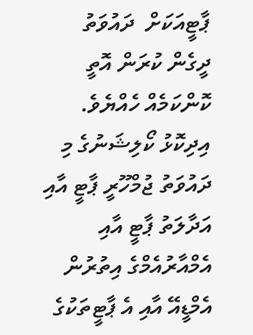ޕާޓީއަކަށް  ދައުވަތު ދީގެން ކުރަން އޮތީ ކޮންކަމެއް ހެއްޔެވެ.
އިދިކޮޅު ކޯލިޝަނުގެ މި ދައުވަތު ޖުމްހޫރީ ޕާޓީ އާއި އަދާލަތު ޕާޓީ އާއި އެމްއާރުއެމްގެ އިތުރުން އެމްޑީއޭ އާއި އެ ޕާޓީތަކުގެ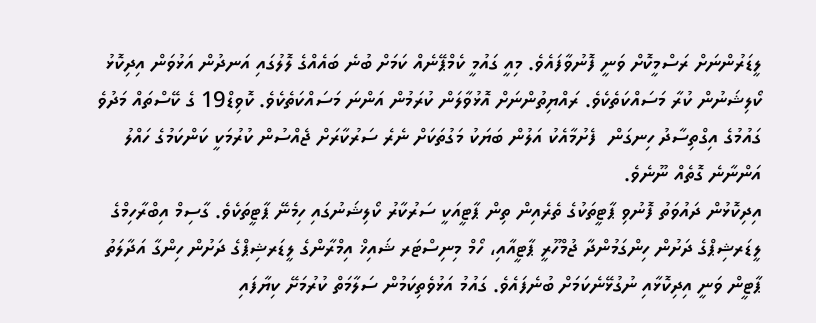ލީޑަރުންނަށް ރަސްމީކޮށް ވަނީ ފޮނުވާފައެވެ. މިއީ ގައުމީ ކެމްޕޭނެއް ކަމަށް ބުނެ ބައެއްގެ ލޮލުގައި އަނދުން އަޅުވަން އިދިކޮޅު ކޯލިޝަނުން ކުރާ މަސައްކަތެކެވެ. ރައްޔިތުންނަށް އޮޅުވާލަން ކުރަމުން އަންނަ މަސައްކަތެކެވެ. ކޮވިޑް19 ގެ ކޭސްތައް މަދުވެ ގައުމުގެ އިގްތިސާދު ހިނގަން  ފެށުމާއެކު އަލުން ބަޔަކު މަގުތަކަށް ނެރެ ސަރުކާރަށް ޖެއްސުން ކުރުމަކީ ކަންކަމުގެ ހައްލު އަންނާނެ ގޮތެއް ނޫނެވެ.
އިދިކޮޅުން ދައުވަތު ފޮނުވި ޕާޓީތަކުގެ ތެރެއިން ތިން ޕާޓީއަކީ ސަރުކާރު ކޯލިޝަނުގައި ހިމެނޭ ޕާޓީތަކެވެ. ގާސިމް އިބްރާހިމްގެ ލީޑަރޝިޕްގެ ދަށުން ހިންގަމުންދާ ޖުމްހޫރީ ޕާޓީއާއި، ހޯމް މިނިސްޓަރ ޝައިޚް އިމްރާންގެ ލީޑަރޝިޕްގެ ދަށުން ހިންގާ އަދާލަތު ޕާޓީން ވަނީ އިދިކޮޅާއި ނުގުޅޭނެކަމަށް ބުނެފައެވެ. ގައުމު އަޅުވެތިކަމުން ސަލާމަތް ކުރުމަށޭ ކިޔާފައި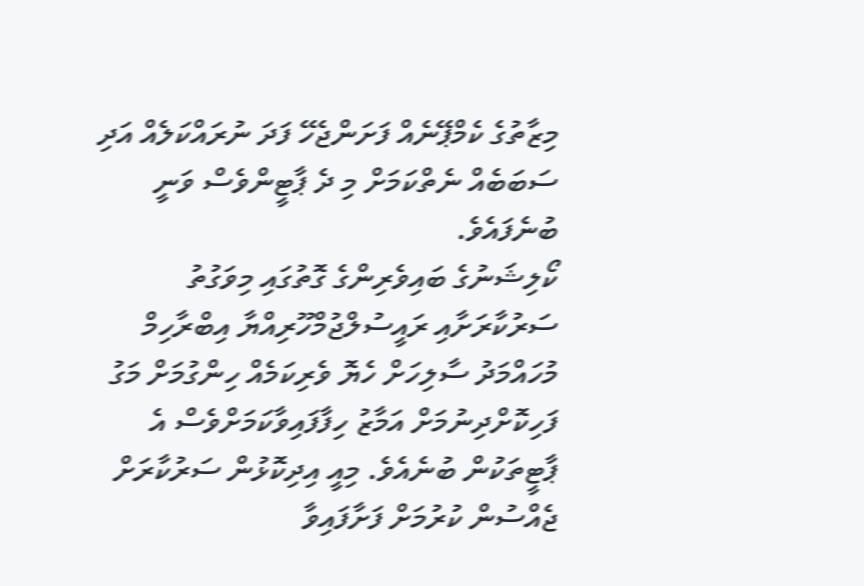މިޒާތުގެ ކެމްޕޭނެއް ފަށަންޖެހޭ ފަދަ ނުރައްކަލެއް އަދި ސަބަބެއް ނެތްކަމަށް މި ދެ ޕާޓީންވެސް ވަނީ ބުނެފައެވެ.
ކޯލިޝަނުގެ ބައިވެރިންގެ ގޮތުގައި މިވަގުތު ސަރުކާރަށާއި ރައީސުލްޖުމްހޫރިއްޔާ އިބްރާހިމް މުހައްމަދު ސާލިހަށް ހެޔޮ ވެރިކަމެއް ހިންގުމަށް މަގު ފަހިކޮށްދިނުމަށް އަމާޒު ހިފާފައިވާކަމަށްވެސް އެ ޕާޓީތަކުން ބުނެއެވެ. މިއީ އިދިކޮޅުން ސަރުކާރަށް ޖެއްސުން ކުރުމަށް ފަށާފައިވާ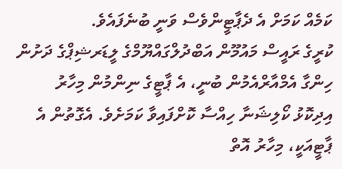ކަމެއް ކަމަށް އެ ދެޕާޓީންވެސް ވަނީ ބުނެފައެވެ.
ކުރީގެ ރައީސް މައުމޫން އަބްދުލްގައްޔޫމްގެ ލީޑަރޝިޕްގެ ދަށުން ހިންގާ އެމްއާރްއެމުން ބުނީ، އެ ޕާޓީގެ ނިންމުން މިހާރު އިދިކޮޅު ކޯލިޝަނާ ހިއްސާ ކޮށްފައިވާ ކަމަށެވެ. އެގޮތުން އެ ޕާޓީއަކީ، މިހާރު އޮތް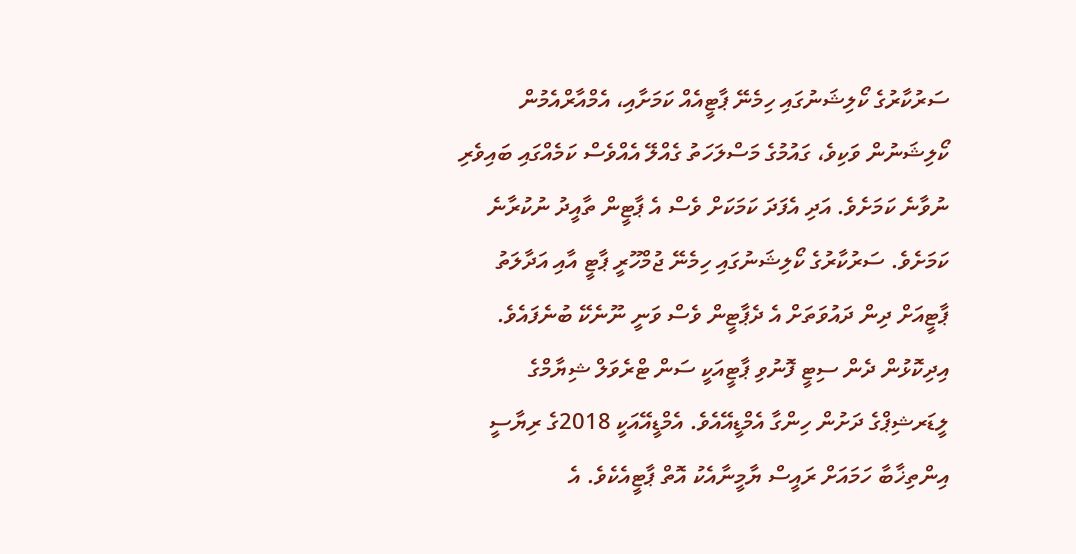ސަރުކާރުގެ ކޯލިޝަނުގައި ހިމެނޭ ޕާޓީއެއް ކަމަށާއި، އެމްއާރްއެމުން ކޯލިޝަނުން ވަކިވެ، ގައުމުގެ މަސްލަހަތު ގެއްލޭ އެއްވެސް ކަމެއްގައި ބައިވެރި ނުވާނެ ކަމަށެވެ. އަދި އެފަދަ ކަމަކަށް ވެސް އެ ޕާޓީން ތާއީދު ނުކުރާނެ ކަމަށެވެ. ސަރުކާރުގެ ކޯލިޝަނުގައި ހިމެނޭ ޖުމްހޫރީ ޕާޓީ އާއި އަދާލަތު ޕާޓީއަށް ދިން ދައުވަތަށް އެ ދެޕާޓީން ވެސް ވަނީ ނޫނެކޭ ބުނެފައެވެ.
އިދިކޮޅުން ދެން ސިޓީ ފޮނުވި ޕާޓީއަކީ ސަން ޓްރެވަލް ޝިޔާމްގެ ލީޑަރޝިޕްގެ ދަށުން ހިންގާ އެމްޑީއޭއެވެ. އެމްޑީއޭއަކީ 2018ގެ ރިޔާސީ އިންތިޚާބާ ހަމައަށް ރައީސް ޔާމީނާއެކު އޮތް ޕާޓީއެކެވެ. އެ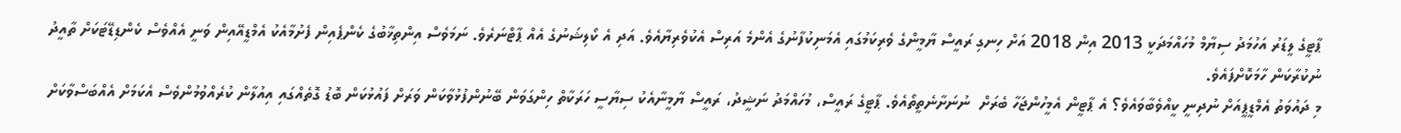ޕާޓީގެ ލީޑަރު އަހުމަދު ސިޔާމް މުހައްމަދަކީ 2013 އިން 2018 އަށް ހިނގި ރައީސް ޔާމީންގެ ވެރިކަމުގައި އެމަނިކުފާނުގެ އެންމެ އަރިސް އެކުވެރިޔާއެވެ. އަދި އެ ކޯލިޝަނުގެ އެއް ޕާޓްނަރެވެ. ނަމަވެސް އިންތިޚާބުގެ ކެންޕެއިން ފެށުމާއެކު އެމްޑީއޭއިން ވަނީ އެއްވެސް ކެންޑިޑޭޓަކަށް ތާއީދު ނުކުރާކަން ހާމަކޮށްފައެވެ.
މި ދައުވަތު އެމްޑީޕީއަށް ނުދިނީ ކީއްވެބާވައެވެ؟ އެ ޕާޓީން އެމީހުންޖަހާ ބެރަށް  ނުނަށާނެތީތޯއެވެ. ޕާޓީގެ ރައީސް، މުހައްމަދު ނަޝީދު، ރައީސް ޔާމީނާއެކު ސިޔާސީ ހަރަކާތް ހިންގަވަން ބޭނުންފުޅުވާކަން ވަރަށް ފައުޅުކަން ބޮޑު ގޮތެއްގައި އިއުލާން ކުރެއްވުމުންވެސް އެކަމަށް އެއްބަސްވާކަށް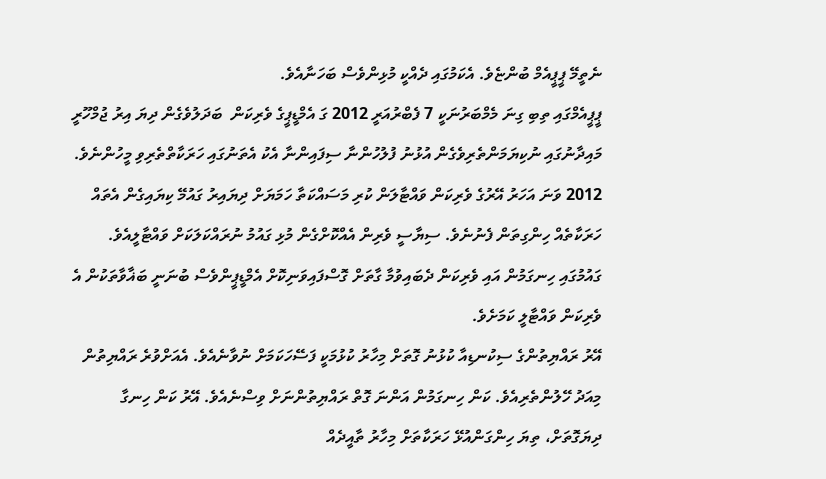ނެތީމޭ ޕީޕީއެމް ބުންޏެވެ. އެކަމުގައި ދެއްކީ މުޅިންވެސް ބަހަނާއެވެ.
ޕީޕީއެމްގައި ތިބި ގިނަ މެމްބަރުނަކީ 7 ފެބްރުއަރީ 2012 ގަ އެމްޑީޕީގެ ވެރިކަން  ބަދަލުވެގެން ދިޔަ އިރު ޖުމްހޫރީ މައިދާނުގައި ނުކިޔަމަންތެރިވެގެން އުޅުނު ފުލުހުންނާ ސިފައިންނާ އެކު އެތަނުގައި ހަރަކާތްތެރިވި މީހުންނެވެ.  2012 ވަނަ އަހަރު އޭރުގެ ވެރިކަން ވައްޓާލަން ކުރި މަސައްކަތާ ހަމަޔަށް ދިޔައިރު ގައުމޭ ކިޔައިގެން އެތައް ހަރަކާތެއް ހިންގިތަން ފެނުނެވެ. ސިޔާސީ ވެރިން އެއްކޮށްގެން މުޅި ގައުމު ނުރައްކަލަކަށް ވައްޓާލީއެވެ. ގައުމުގައި ހިނގަމުން އައި ވެރިކަން ދެބައިވުމާ ގާތަށް ގޮސްފައިވަނިކޮށް އެމްޑީޕީންވެސް ބުނަނީ ބަޣާވާތަކުން އެ ވެރިކަން ވައްޓާލީ ކަމަށެވެ.
އޭރު ރައްޔިތުންގެ ސިކުނޑިއާ ކުޅުނު ގޮތަށް މިހާރު ކުޅުމަކީ ފަސޭހަކަމަށް ނުވާނެއެވެ. އެއަށްވުރެ ރައްޔިތުން މިއަދު ހޭލުންތެރިއެވެ. ކަން ހިނގަމުން އަންނަ ގޮތް ރައްޔިތުންނަށް ވިސްނެއެވެ. އޭރު ކަން ހިނގާ ދިޔަގޮތަށް، ތިޔަ ހިންގަންއުޅޭ ހަރަކާތަށް މިހާރު ތާއީދެއް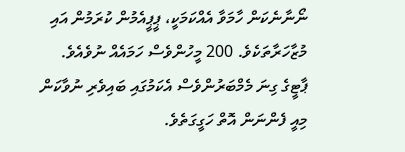ނޯނާނެކަން ހާމަވާ އެއްކަމަކީ، ޕީޕީއެމުން ކުރަމުން އައި މުޒާހަރާތަކެވެ. 200 މީހުންވެސް ހަމައެއް ނުވެއެވެ.
ޕާޓީގެ ގިނަ މެމްބަރުންވެސް އެކަމުގައި ބައިވެރި ނުވާކަން މިއީ ފެންނަން އޮތް ހަގީގަތެވެ.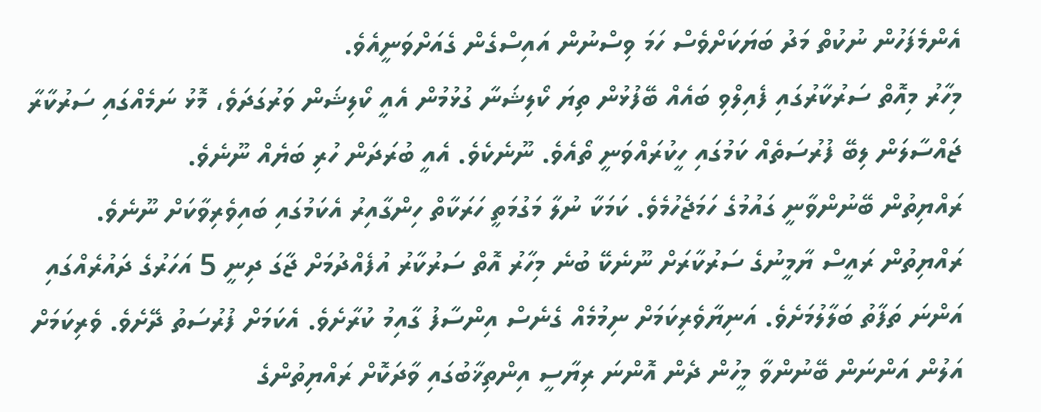އެންމެފަހުން ނުކުތް މަދު ބަޔަކަށްވެސް ހަމަ ވިސްނުން އައިސްގެން ގެއަށްވަނީއެވެ.
މިހާރު މިއޮތް ސަރުކާރުގައި ފެއިލްވި ބައެއް ބޭފުޅުން ތިޔަ ކޯލިޝަނާ ގުޅުމުން އެއީ ކޯލިޝަން ވަރުގަދަވެ، މޮޅު ނަމެއްގައި ސަރުކާރާ ޖައްސާލަން ލިބޭ ފުރުސަތެއް ކަމުގައި ހީކުރައްވަނީ ތޯއެވެ. ނޫނެކެވެ. އެއީ ބުރަދަން ހުރި ބަޔެއް ނޫނެވެ.
ރައްޔިތުން ބޭނުންވާނީ ގައުމުގެ ހަމަޖެހުމެވެ. ކަމަކާ ނުލާ މަގުމަތީ ހަރަކާތް ހިންގާއިރު އެކަމުގައި ބައިވެރިވާކަށް ނޫނެވެ. ރައްޔިތުން ރައީސް ޔާމީނުގެ ސަރުކާރަށް ނޫނެކޭ ބުނެ މިހާރު އޮތް ސަރުކާރު އުފެއްދުމަށް ޖާގަ ދިނީ 5 އަހަރުގެ ދައުރެއްގައި އަންނަ ތަފާތު ބަލާލުމަށެވެ. އަނިޔާވެރިކަމަށް ނިމުމެއް ގެނެސް އިންސާފު ގާއިމު ކުރާށެވެ. އެކަމަށް ފުރުސަތު ދޭށެވެ. ވެރިކަމަށް އަލުން އަންނަން ބޭނުންވާ މީހުން ދެން އޮންނަ ރިޔާސީ އިންތިޚާބުގައި ވާދަކޮށް ރައްޔިތުންގެ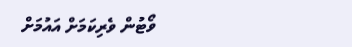ވޯޓުން ވެރިކަމަށް އައުމަށް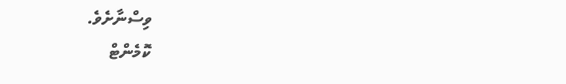ވިސްނާށެވެ.
ކޮމެންޓް